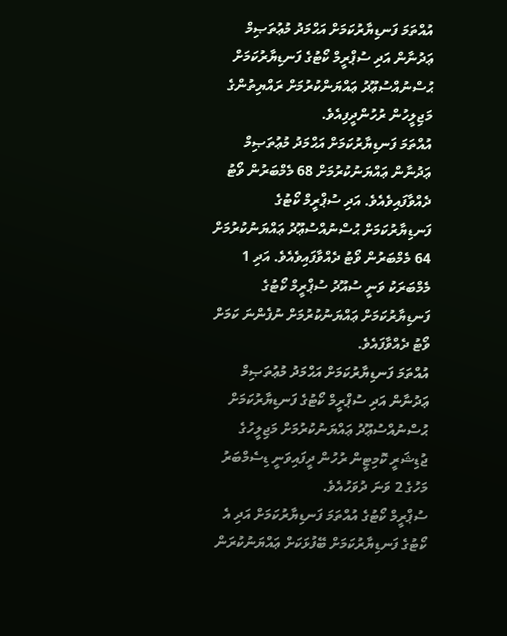އުއްތަމަ ފަނޑިޔާރުކަމަށް އަޙްމަދު މުޢުތަޞިމް ޢަދުނާން އަދި ސުޕްރީމް ކޯޓުގެ ފަނޑިޔާރުކަމަށް ޙުސްނުއްސުޢޫދު ޢައްޔަންކުރުމަށް ރައްޔިތުންގެ މަޖިލީހުން ރުހުންދީފިއެވެ.
އުއްތަމަ ފަނޑިޔާރުކަމަށް އަޙްމަދު މުޢުތަޞިމް ޢަދުނާން ޢައްޔަނުކުރުމަށް 68 މެމްބަރުން ވޯޓު ދެއްވާފައިވެއެވެ. އަދި ސުޕްރީމް ކޯޓުގެ ފަނޑިޔާރުކަމަށް ޙުސްނުއްސުޢޫދު ޢައްޔަނުކުރުމަށް 64 މެމްބަރުން ވޯޓު ދެއްވާފައިވެއެވެ. އަދި 1 މެމްބަރަކު ވަނީ ސުއޫދު ސުޕްރީމް ކޯޓުގެ ފަނޑިޔާރުކަމަށް ޢައްޔަނުކުރުމަށް ނުފެންނަ ކަމަށް ވޯޓު ދެއްވާފައެވެ.
އުއްތަމަ ފަނޑިޔާރުކަމަށް އަޙްމަދު މުޢުތަޞިމް ޢަދުނާން އަދި ސުޕްރީމް ކޯޓުގެ ފަނޑިޔާރުކަމަށް ޙުސްނުއްސުޢޫދު ޢައްޔަނުކުރުމަށް މަޖިލީހުގެ ޖުޑިޝަރީ ކޮމިޓީން ރުހުން ދީފައިވަނީ ޑިސެމްބަރު މަހުގެ 2 ވަނަ ދުވަހުއެވެ.
ސުޕްރީމް ކޯޓުގެ އުއްތަމަ ފަނޑިޔާރުކަމަށް އަދި އެ ކޯޓުގެ ފަނޑިޔާރުކަމަށް ބޭފުޅަކަށް ޢައްޔަނުކުރަން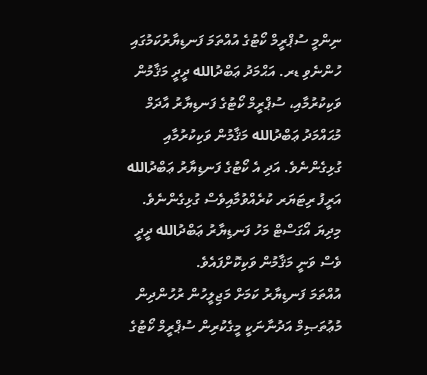ނިންމީ ސުޕްރީމް ކޯޓުގެ އުއްތަމަ ފަނޑިޔާރުކަމުގައި ހުންނެވި ޑރ. އަޙްމަދު ޢަބްދުالله ދީދީ މަޤާމުން ވަކިކުރުމާއި، ސުޕްރީމް ކޯޓުގެ ފަނޑިޔާރު އާދަމް މުޙައްމަދު ޢަބްދުالله މަޤާމުން ވަކިކުރުމާއި ގުޅިގެންނެވެ. އަދި އެ ކޯޓުގެ ފަނޑިޔާރު ޢަބްދުالله އަރީފު ރިޓަޔަރ ކުރެއްވުމާއިވެސް ގުޅިގެންނެވެ. މިދިޔަ އޯގަސްޓް މަހު ފަނޑިޔާރު ޢަބްދުالله ދީދީ ވެސް ވަނީ މަޤާމުން ވަކިކޮށްފައެވެ.
އުއްތަމަ ފަނޑިޔާރު ކަމަށް މަޖިލީހުން ރުހުންދިން މުޢުތަޞިމް އަދުނާނަކީ މީގެކުރިން ސުޕްރީމް ކޯޓުގެ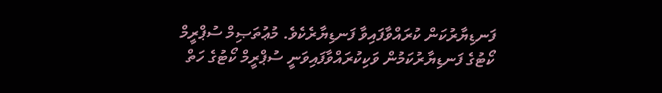ފަނޑިޔާރުކަން ކުރައްވާފައިވާ ފަނޑިޔާރެކެވެ. މުޢުތަޞިމް ސުޕްރީމް ކޯޓުގެ ފަނޑިޔާރުކަމުން ވަކިކުރައްވާފައިވަނީ ސުޕްރީމް ކޯޓުގެ ހަތް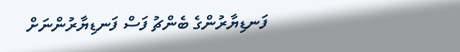ފަނޑިޔާރުންގެ ބެންޗު ފަސް ފަނޑިޔާރުންނަށް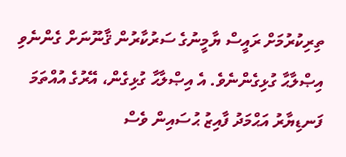ތިރިކުރުމަށް ރައީސް ޔާމީނުގެ ސަރުކާރުން ޤާނޫނަށް ގެންނެވި އިޞްލާޙާ ގުޅިގެންނެވެ. އެ އިޞްލާޙާ ގުޅިގެން، އޭރުގެ އުއްތަމަ ފަނޑިޔާރު އަޙްމަދު ފާއިޒު ޙުސައިން ވެސް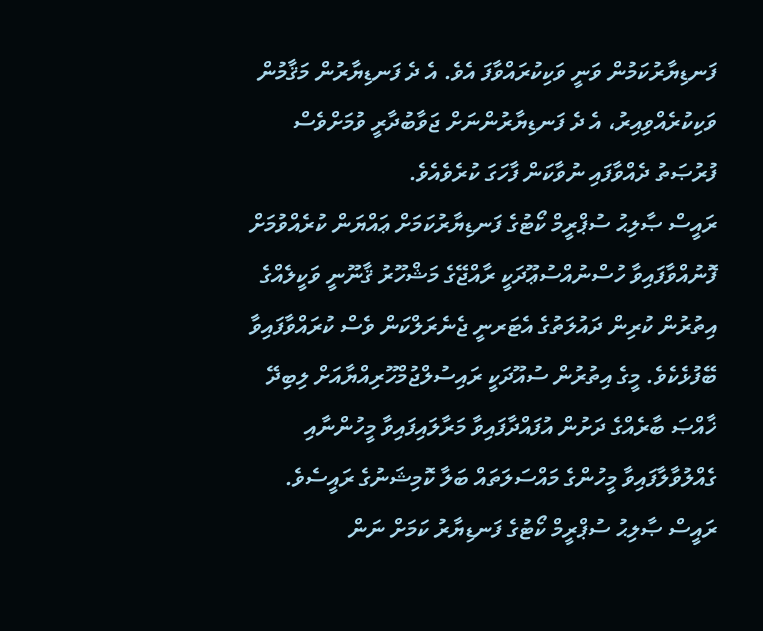ފަނޑިޔާރުކަމުން ވަނީ ވަކިކުރައްވާފަ އެވެ. އެ ދެ ފަނޑިޔާރުން މަޤާމުން ވަކިކުރެއްވިއިރު، އެ ދެ ފަނޑިޔާރުންނަށް ޖަވާބުދާރީ ވުމަށްވެސް ފުރުޞަތު ދެއްވާފައި ނުވާކަން ފާހަގަ ކުރެވެއެވެ.
ރައީސް ޞާލިޙު ސުޕްރީމް ކޯޓުގެ ފަނޑިޔާރުކަމަށް ޢައްޔަން ކުރެއްވުމަށް ފޮނުއްވާފައިވާ ހުސްނުއްސުޢޫދަކީ ރާއްޖޭގެ މަޝްހޫރު ޤާނޫނީ ވަކީލެއްގެ އިތުރުން ކުރިން ދައުލަތުގެ އެޓަރނީ ޖެނެރަލްކަން ވެސް ކުރައްވާފައިވާ ބޭފުޅެކެވެ. މީގެ އިތުރުން ސުއޫދަކީ ރައިސުލްޖުމްހޫރިއްޔާއަށް ލިބިދޭ ޚާއްޞަ ބާރެއްގެ ދަށުން އުފައްދާފައިވާ މަރާލައިފައިވާ މީހުންނާއި ގެއްލުވާލާފައިވާ މީހުންގެ މައްސަލަތައް ބަލާ ކޮމިޝަނުގެ ރައީސެވެ.
ރައީސް ޞާލިޙު ސުޕްރީމް ކޯޓުގެ ފަނޑިޔާރު ކަމަށް ނަން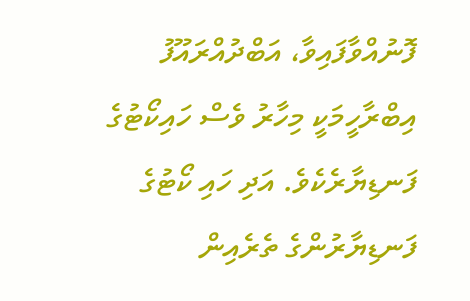ފޮނުއްވާފައިވާ، އަބްދުއްރައޫފު އިބްރާހީމަކީ މިހާރު ވެސް ހައިކޯޓުގެ ފަނޑިޔާރެކެވެ. އަދި ހައި ކޯޓުގެ ފަނޑިޔާރުންގެ ތެރެއިން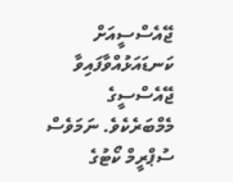ޖޭއެސްސީއަށް ކަނޑައަޅުއްވާފައިވާ ޖޭއެސްސީގެ މެމްބަރެކެވެ. ނަމަވެސް ސުޕްރީމް ކޯޓުގެ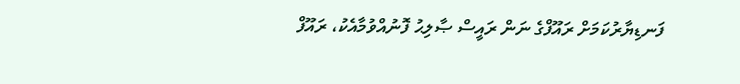ފަނޑިޔާރުކަމަށް ރައޫފްގެ ނަން ރައީސް ޞާލިޙު ފޮނުއްވުމާއެކު، ރައޫފް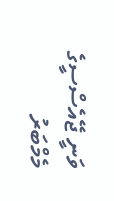ވަނީ ޖޭއެސްސީގެ މެމްބަރު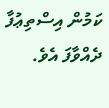ކަމުން އިސްތިޢުފާ ދެއްވާފަ އެވެ.